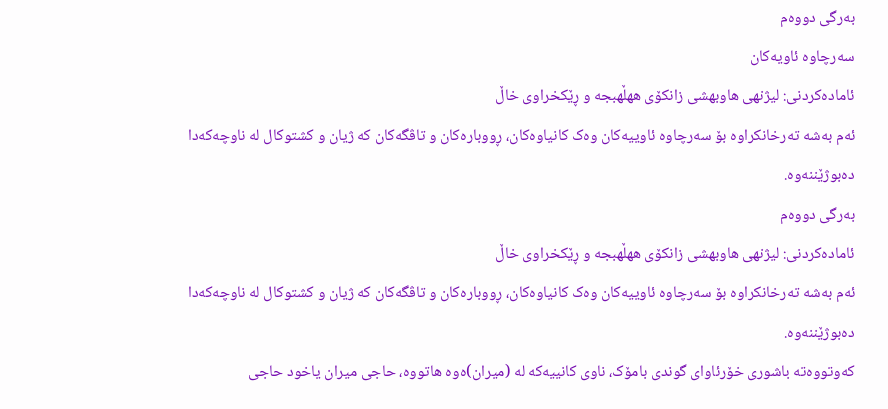بەرگی دووەم
سەرچاوە ئاویەکان
ئامادەکردنی: لیژنهی هاوبهشی زانكۆی ههڵهبجه و ڕێكخراوی خاڵ
ئەم بەشە تەرخانکراوە بۆ سەرچاوە ئاوییەکان وەک کانیاوەکان، ڕووبارەکان و تاڤگەکان کە ژیان و کشتوکال لە ناوچەکەدا دەبوژێننەوە.
بەرگی دووەم
ئامادەکردنی: لیژنهی هاوبهشی زانكۆی ههڵهبجه و ڕێكخراوی خاڵ
ئەم بەشە تەرخانکراوە بۆ سەرچاوە ئاوییەکان وەک کانیاوەکان، ڕووبارەکان و تاڤگەکان کە ژیان و کشتوکال لە ناوچەکەدا دەبوژێننەوە.
کەوتووەتە باشوری خۆرئاوای گوندی بامۆک، ناوی کانییەکە لە (میران)ەوە هاتووە، حاجی میران یاخود حاجی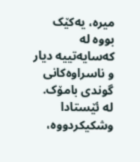میرە، یەکێک بووە لە کەسایەتییە دیار و ناسراوەکانی گوندی بامۆک. لە ئێستادا وشکیکردووە،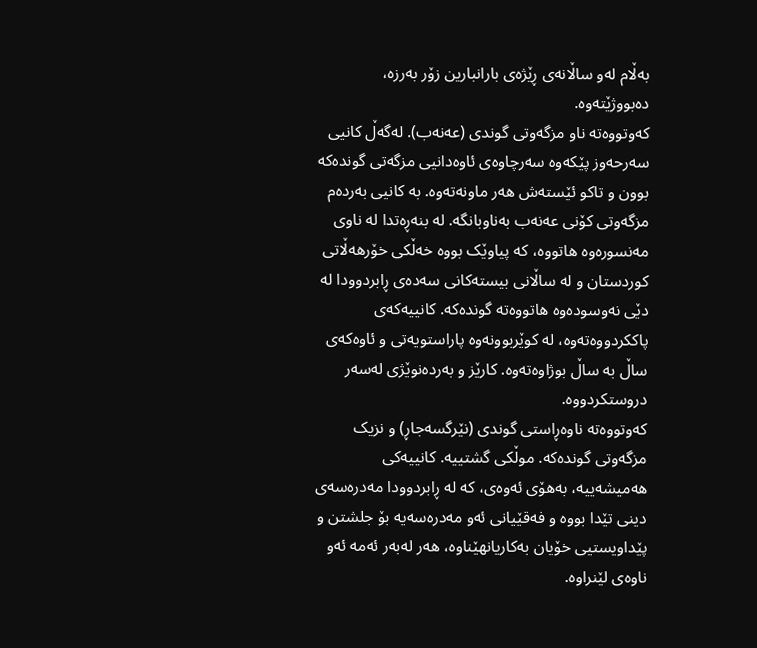بەڵام لەو ساڵانەی ڕێژەی بارانبارین زۆر بەرزە، دەبووژێتەوە.
کەوتووەتە ناو مزگەوتی گوندی (عەنەب). لەگەڵ کانیی سەرحەوز پێکەوە سەرچاوەی ئاوەدانیی مزگەتی گوندەکە بوون و تاکو ئێستەش هەر ماونەتەوە. بە کانیی بەردەم مزگەوتی کۆنی عەنەب بەناوبانگە. لە بنەڕەتدا لە ناوی مەنسورەوە هاتووە، کە پیاوێک بووە خەڵکی خۆرهەڵاتی کوردستان و لە ساڵانی بیستەکانی سەدەی ڕابردوودا لە دێی نەوسودەوە هاتووەتە گوندەکە. کانییەکەی پاککردووەتەوە، لە کوێربوونەوە پاراستویەتی و ئاوەکەی ساڵ بە ساڵ بوژاوەتەوە. کارێز و بەردەنوێژی لەسەر دروستکردووە.
کەوتووەتە ناوەڕاستى گوندى (نێرگسەجاڕ) و نزيک مزگەوتى گوندەکه. موڵکى گشتیيە. کانيیەکى هەميشەييە، بەهۆى ئەوەى، کە لە ڕابردوودا مەدرەسەى دينى تێدا بووە و فەقێيانى ئەو مەدرەسەيە بۆ جلشتن و پێداويستیى خۆيان بەکاريانهێناوە، هەر لەبەر ئەمە ئەو ناوەی لێنراوە.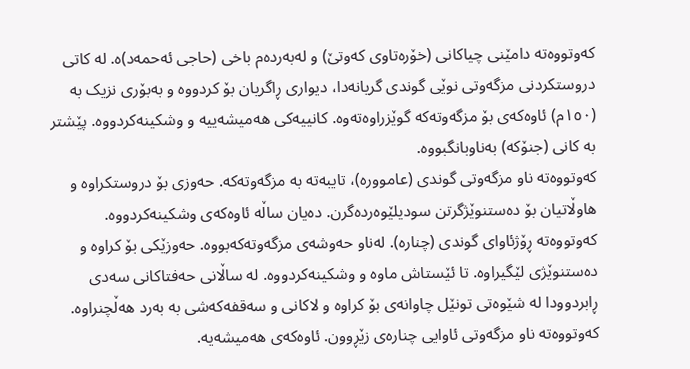کەوتووەتە دامێنی چیاکانی (خۆرەتاوی کەوتێ) و لەبەردەم باخی (حاجی ئەحمەد)ە. لە کاتی دروستکردنی مزگەوتی نوێی گوندی گریانەدا، دیواری ڕاگریان بۆ کردووە و بەبۆری نزیک بە (١٥٠م) ئاوەکەی بۆ مزگەوتەکە گوێزراوەتەوە. کانییەکی هەمیشەییە و وشکینەکردووە. پێشتر بە کانی (جنۆکە) بەناوبانگبووە.
کەوتووەتە ناو مزگەوتی گوندی (عاموورە)، تایبەتە بە مزگەوتەکە. حەوزی بۆ دروستکراوە و هاوڵاتیان بۆ دەستنوێژگرتن سودیلێوەردەگرن. دەیان ساڵە ئاوەکەی وشکینەکردووە.
کەوتووەتە ڕۆژئاواى گوندی (چنارە). لەناو حەوشەى مزگەوتەکەبووە. حەوزێکى بۆ کراوە و دەستنوێژی لێگیراوە. تا ئێستاش ماوە و وشکینەکردووە. لە ساڵانى حەفتاکانى سەدى ڕابردوودا لە شێوەتى تونێل چاوانەى بۆ کراوە و لاکانى و سەقفەکەشى بە بەرد هەڵچنراوە.
کەوتووەتە ناو مزگەوتی ئاوایی چنارەی زێڕوون. ئاوەکەی هەمیشەیە.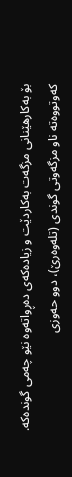بۆ بەکارهێنانی مزگەت بەکاردێت و زیادەکەی دەڕواتەوە نێو چەمی گوندەکە.
کەوتووەتە ناو مزگەوتی گوندی (تلەوەرێ)، دوو حەوزی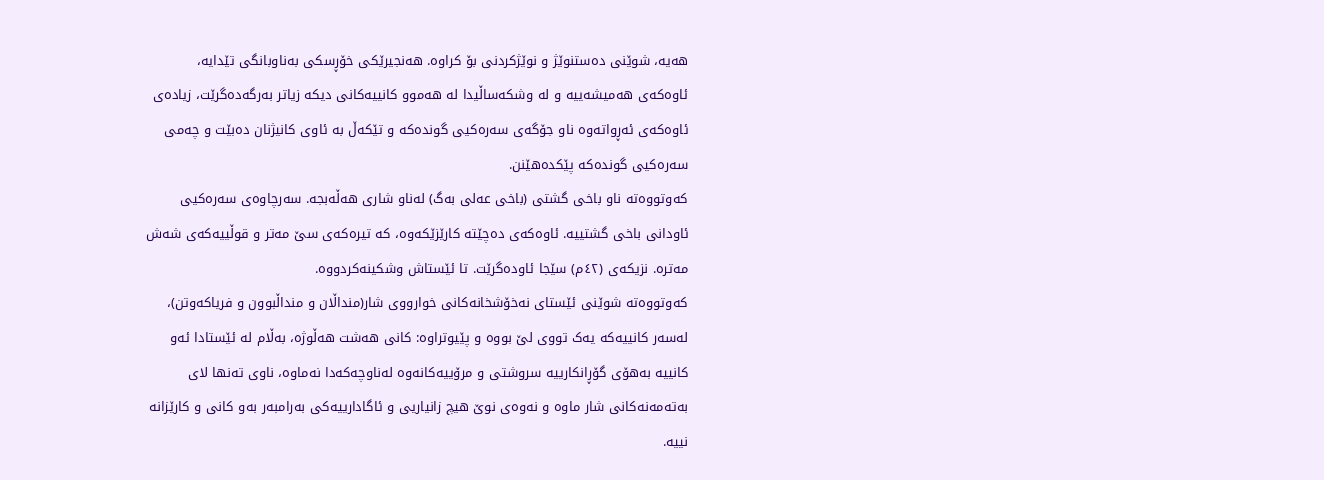هەیە، شوێنی دەستنوێژ و نوێژکردنی بۆ کراوە. هەنجیرێکی خۆڕسکی بەناوبانگی تێدایە، ئاوەکەی هەمیشەییە و لە وشکەساڵیدا لە هەموو کانییەکانی دیکە زیاتر بەرگەدەگرێت، زیادەی ئاوەکەی ئەڕواتەوە ناو جۆگەی سەرەکیی گوندەکە و تێکەڵ بە ئاوی کانیژنان دەبێت و چەمی سەرەکیی گوندەکە پێکدەهێنن.
کەوتووەتە ناو باخی گشتی (باخی عەلی بەگ) لەناو شاری هەڵەبجە. سەرچاوەی سەرەکیی ئاودانی باخی گشتییە. ئاوەکەی دەچێتە کارێزێکەوە، کە تیرەکەی سێ مەتر و قوڵییەکەی شەش مەترە. نزیکەی (٤٢م) سێجا ئاودەگرێت. تا ئێستاش وشکینەکردووە.
کەوتووەتە شوێنى ئێستاى نەخۆشخانەکانى خوارووی شار(منداڵان و منداڵبوون و فرياکەوتن)، لەسەر کانييەکە يەک تووى لێ بووە و پێیوتراوه: کانى هەشت هەڵوژە، بەڵام لە ئێستادا ئەو کانيیە بەهۆى گۆڕانکارييە سروشتى و مرۆييەکانەوە لەناوچەکەدا نەماوە، ناوى تەنها لاى بەتەمەنەکانى شار ماوە و نەوەى نوێ هيچ زانياريى و ئاگادارييەکى بەرامبەر بەو کانى و کارێزانە نييە.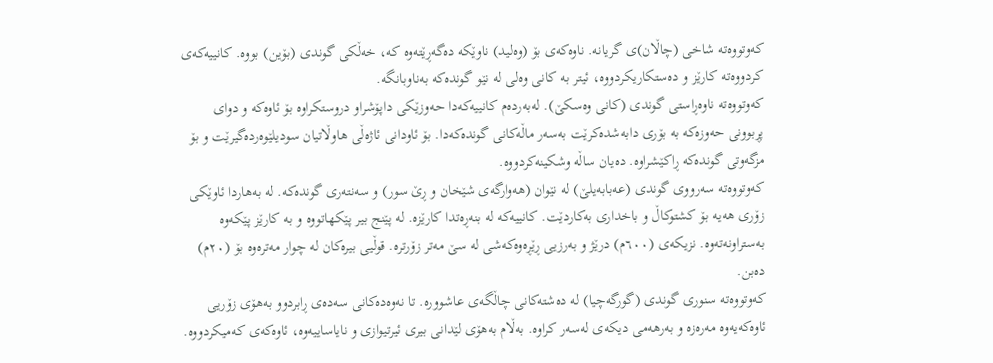کەوتووەتە شاخی (چاڵان)ی گریانە. ناوەکەی بۆ (وەلید) ناوێکە دەگەڕێتەوە کە، خەڵکی گوندی (بۆین) بووە. کانییەکەی کردووەتە کارێز و دەستکاریکردووە، ئیتر بە کانی وەلی لە نێو گوندەکە بەناوبانگە.
کەوتووەتە ناوەڕاستی گوندی (کانی وەسکێ). لەبەردەم کانییەکەدا حەوزێکی داپۆشراو دروستکراوە بۆ ئاوەکە و دوای پڕبوونی حەوزەکە بە بۆری دابەشدەکرێت بەسەر ماڵەکانی گوندەکەدا. بۆ ئاودانی ئاژەڵی هاوڵاتیان سودیلێوەردەگیرێت و بۆ مزگەوتی گوندەکە ڕاکێشراوە. دەیان ساڵە وشکینەکردووە.
کەوتووەتە سەرووی گوندی (عەبابەیلێ) لە نێوان (هەوارگەی شێخان و ڕێ سور) و سەنتەری گوندەکە. لە بەهاردا ئاوێکی زۆری هەیە بۆ کشتوکاڵ و باخداری بەکاردێت. کانییەکە لە بنەڕەتدا کارێزە. لە پێنج بیر پێکهاتووە و بە کارێز پێکەوە بەستراونەتەوە. نزیکەی (٦٠٠م) درێژ و بەرزیی ڕێڕەوەکەشی لە سێ مەتر زۆرترە. قوڵیی بیرەکان لە چوار مەترەوە بۆ (٢٠م) دەبن.
کەوتووەتە سنوری گوندی (گورگەچیا) لە دەشتەکانی چاڵگەی عاشوورە. تا نەوەدەکانی سەدەی ڕابردوو بەهۆی زۆریی ئاوەکەیەوە مەرەزە و بەرهەمی دیکەی لەسەر کراوە. بەڵام بەهۆی لێدانی بیری ئیرتیوازی و نایاساییەوە، ئاوەکەی کەمیکردووە.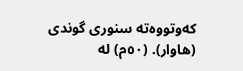کەوتووەتە سنوری گوندی (هاوار). (٥٠م) لە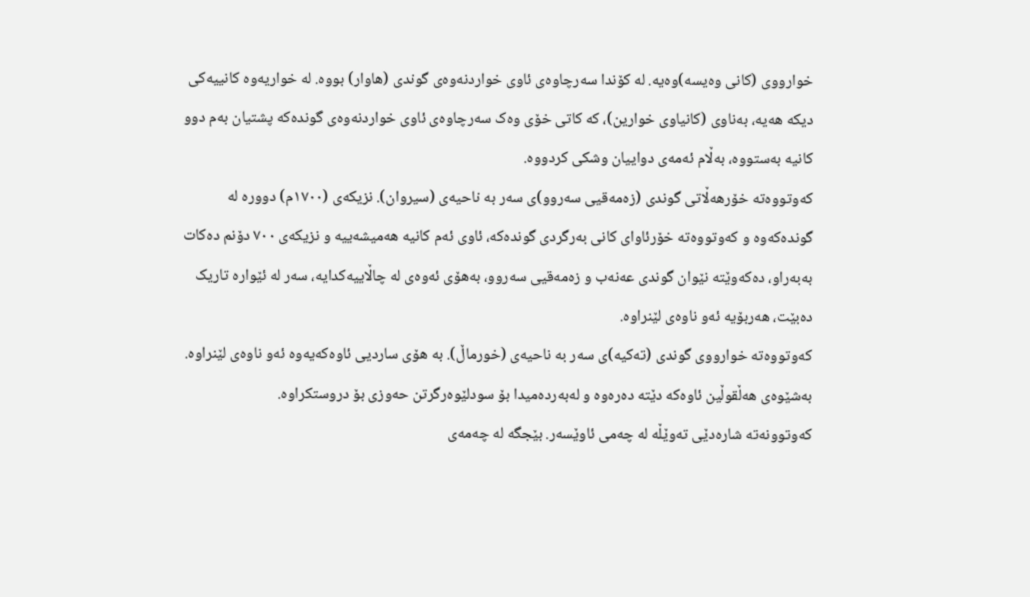خوارووی (کانی وەیسە)وەیە. لە کۆندا سەرچاوەی ئاوی خواردنەوەی گوندی (هاوار) بووە. لە خواریەوە کانییەکی دیکە هەیە، بەناوی (کانیاوی خوارین)، کە کاتی خۆی وەک سەرچاوەی ئاوی خواردنەوەی گوندەکە پشتیان بەم دوو کانیە بەستووە، بەڵام ئەمەی دواییان وشکی کردووە.
کەوتووەتە خۆرهەڵاتى گوندى (زەمەقیى سەروو)ی سەر بە ناحیەی (سیروان). نزيکەى (١٧٠٠م) دوورە لە گوندەکەوە و کەوتووەتە خۆرئاواى کانى بەرگردى گوندەکە، ئاوى ئەم کانيە هەميشەييە و نزيکەى ٧٠٠ دۆنم دەکات بەبەراو، دەکەوێتە نێوان گوندى عەنەب و زەمەقیى سەروو، بەهۆى ئەوەى لە چاڵاييەکدايه، سەر لە ئێوارە تاريک دەبێت، هەربۆيە ئەو ناوەی لێنراوە.
کەوتووەتە خوارووی گوندی (تەکیە)ی سەر بە ناحیەی (خورماڵ). بە هۆی ساردیی ئاوەکەیەوە ئەو ناوەی لێنراوە. بەشێوەی هەڵقوڵین ئاوەکە دێتە دەرەوە و لەبەردەمیدا بۆ سودلێوەرگرتن حەوزی بۆ دروستکراوە.
کەوتوونەتە شارەدێی تەوێڵە لە چەمی ئاوێسەر. بێجگە لە چەمەی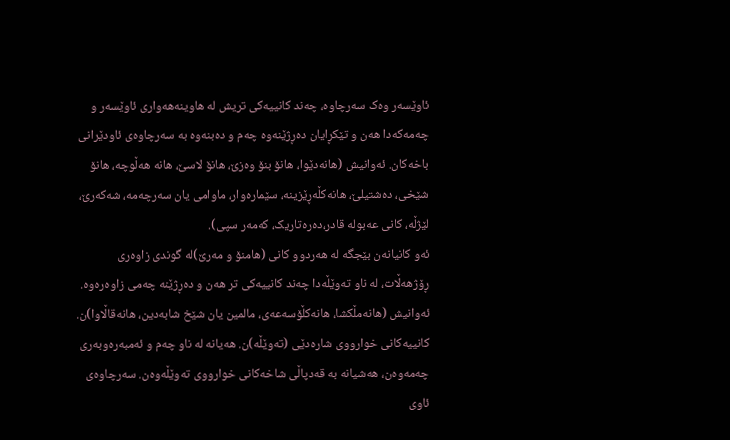ئاوێسەر وەک سەرچاوە، چەند کانییەکی تریش لە هاوینەهەواری ئاوێسەر و چەمەکەدا هەن و تێکڕایان دەڕژێنەوە چەم و دەبنەوە بە سەرچاوەی ئاودێرانی باخەکان. ئەوانیش (هانەدێوا، هانۆ بنۆ وەزێ، هانۆ لاسێ، هانە هەڵوچە، هانۆ شێخی، دەشتیلێ، هانەکڵەڕێزینە، سێمارەوار، ماوامی یان سەرچەمە، شەکەرێ، لێژڵە، کانی عەبولە قادر،دەرەتاریک، کەمەر سپی).
ئەو کانیانەن بێجگە لە هەردوو کانی (هامنۆ و مەرێ)لە گوندی زاوەری ڕۆژهەڵات، لە ناو تەوێڵەدا چەند کانییەکی تر هەن و دەڕژێنە چەمی زاوەرەوە. ئەوانیش (هانەمڵکشا، هانەکڵۆسەعەی، مالمین یان شێخ شابەدین، هانەقاڵاوا)ن.
کانییەکانی خوارووی شارەدێی (تەوێڵە)ن. هەیانە لە ناو چەم و ئەمبەرەوبەری چەمەوەن، هەشیانە بە قەدپاڵی شاخەکانی خوارووی تەوێڵەوەن. سەرچاوەی ئاوی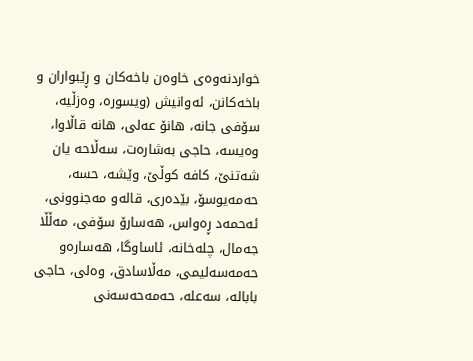خواردنەوەی خاوەن باخەکان و ڕێبواران و باخەکانن، ئەوانیش (ویسورە، وەزڵیە، سۆفی جانە، هانۆ عەلی، هانە قاڵاوا، وەیسە، حاجی بەشارەت، سەڵاحە یان شەتنێ، کافە کوڵێ، وێشە، حسە، حەمەیوسۆ، بێدەری، قالەو مەجنوونی، ئەحمەد ڕەواس، هەسارۆ سۆفی، مەڵڵا جەمال، چلەخانە، ئاساوگا، هەسارەو حەمەسەلیمی، مەڵاسادق، وەلی، حاجی بابالە، سەعلە، حەمەحەسەنی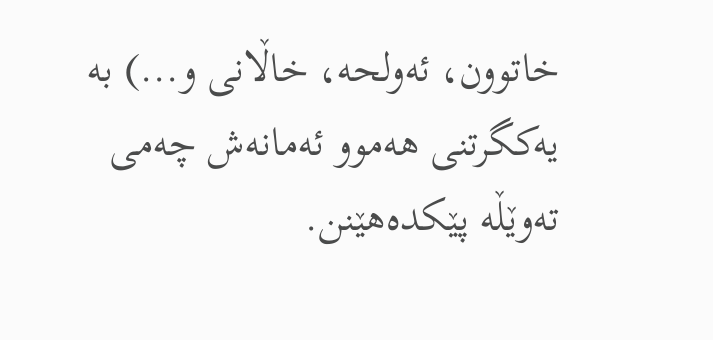خاتوون، ئەولحە، خاڵانی و...) بە یەکگرتنی هەموو ئەمانەش چەمی تەوێڵە پێکدەهێنن.